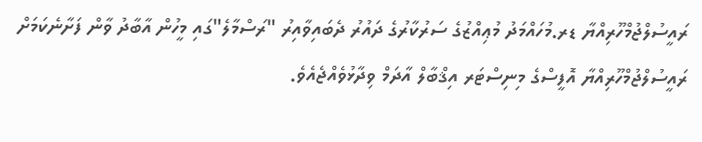ރައީސުލްޖުމްހޫރިއްޔާ ޑރ.މުހައްމަދު މުޢިއްޒުގެ ސަރުކާރުގެ ދައުރު ދެބައިވާއިރު "ރަސްމާލެ"ގައި މީހުން އާބާދު ވާން ފަށާނެކަމަށް ރައީސުލްޖުމްހޫރިއްޔާ އޮފީސްގެ މިނިސްޓަރ އިޤްބާލް އާދަމް ވިދާޅުވެއްޖެއެވެ.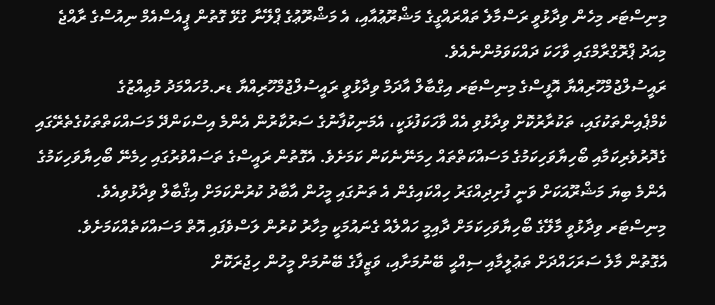މިނިސްޓަރ މިހެން ވިދާޅުވީ ރަސްމާލެ ތައްރައްގީގެ މަޝްރޫޢުއާއި، އެ މަޝްރޫޢުގެ ޕްލޭނާ ގުޅޭ ގޮތުން ޕީއެސްއެމް ނިއުސްގެ ރާއްޖެ މިއަދު ޕްރޮގްރާމްގައި ވާހަކަ ދައްކަވަމުންނެއެވެ.
ރައީސުލްޖުމްހޫރިއްޔާ އޮފީސްގެ މިނިސްޓަރ އިގްބާލް އާދަމް ވިދާޅުވީ ރައީސުލްޖުމްހޫރިއްޔާ ޑރ.މުހައްމަދު މުޢިއްޒުގެ ކެމްޕެއިންތަކުގައި، ތަކުރާރުކޮށް ވިދާޅުވި އެއް ވާހަކަފުޅަކީ، އެމަނިކުފާނުގެ ސަރުކާރުން އެންމެ އިސްކަންދޭ މަސައްކަތްތަކުގެތެރޭގައި ގެދޮރުވެރިކަމާއި ބޯހިޔާވަހިކަމުގެ މަސައްކަތްތައް ހިމަނޭނެކަން ކަމަށެވެ. އެގޮތުން ރައީސްގެ ތަސައްވުރުގައި ހިމެނޭ ބޯހިޔާވަހިކަމުގެ އެންމެ ބިޔަ މަޝްރޫއަކަށް ވަނީ ފުށިދިއްގަރު ހިއްކައިގެން އެ ތަނުގައި މީހުން އާބާދު ކުރުންކަމަށް އިޤްބާލް ވިދާޅުވިއެވެ.
މިނިސްޓަރ ވިދާޅުވީ މާލޭގެ ބޯހިޔާވަހިކަމަށް ދާއިމީ ހައްލެއް ގެނައުމަކީ މިހާރު ކުރުން ލަސްވެފައި އޮތް މަސައްކަތެއްކަމަށެވެ. އެގޮތުން މާލެ ސަރަހައްދަށް ތަޢުލީމާއި ސިއްޙީ ބޭނުމަށާއި، ވަޒީފާގެ ބޭނުމަށް މީހުން ހިޖުރަކޮށް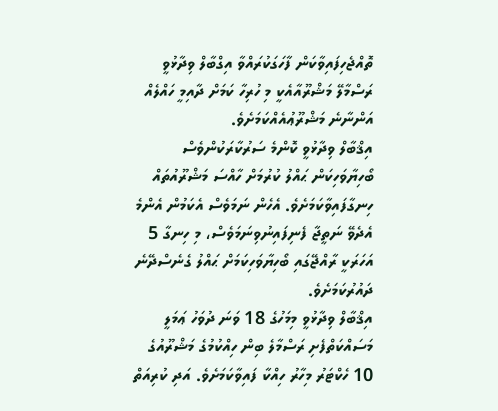ތޮއްޖެހިފައިވާކަން ފާހަގަކުރައްވާ އިގްބާލް ވިދާޅުވީ ރަސްމާލޭ މަޝްރޫއާއެކީ މި ހުރިހާ ކަމަށް ދާއިމީ ހައްލެއް އަންނާނެ މަޝްރޫޢުއެއްކަމަށެވެ.
އިޤްބާލް ވިދާޅުވީ ކޮންމެ ސަރުކާރަކުންވެސް ބޯހިޔާވަހިކަން ޙައްލު ކުރުމަށް ހާއްސަ މަޝްރޫއުތައް ހިނގާފައިވާކަމަށެވެ. އެހެން ނަމަވެސް އެކަމުން އެންމެ އެދެވޭ ނަތީޖާ ފެނިފައިނުވިނަމަވެސް، މި ހިނގާ 5 އަހަރަކީ ރާއްޖޭގައި ބޯހިޔާވަހިކަމަށް ޙައްލު ގެނެސްދޭނެ ދައުރުކަމަށެވެ.
އިޤްބާލް ވިދާޅުވީ މިމަހުގެ 18 ވަނަ ދުވަހު ޢަމަލީ މަސައްކަތްފެށި ރަސްމާލެ ބިން ހިއްކުމުގެ މަޝްރޫއުގެ 10 ހެކްޓަރު މިހާރު ހިއްކާ ފައިވާކަމަށެވެ. އަދި ކުރިއަތް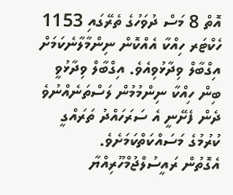އޮތް 8 މަސް ދުވަހުގެ ތެރޭގައި 1153 ހެކްޓަރ ހިއްކާ އެއްކޮން ނިންމާލާނެކަމަށް އިގްބާލް ވިދާޅުވިއެވެ. އިގްބާލް ވިދާޅުވީ ބިން ހިއްކާ ނިންމުމުން ލަސްތަނެއްނުވެ ދެން ފެށޭނީ އެ ސަރަހައްދު ތަރައްގީ ކުރުމުގެ މަސައްކަތްކަމަށެވެ.
އެގޮތުން ރައީސުލްޖުމްހޫރިއްޔާ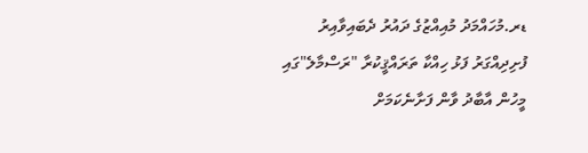ޑރ.މުހައްމަދު މުއިއްޒުގެ ދައުރު ދެބައިވާއިރު ފުށިދިއްގަރު ފަޅު ހިއްކާ ތަރައްޤީކުރާ "ރަސްމާލެ"ގައި މީހުން އާބާދު ވާން ފަށާނެކަމަށް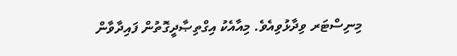މިނިސްޓަރ ވިދާޅުވިއެވެ. މިއާއެކު އިގްތިޞާދީގޮތުން ފައިދާވާން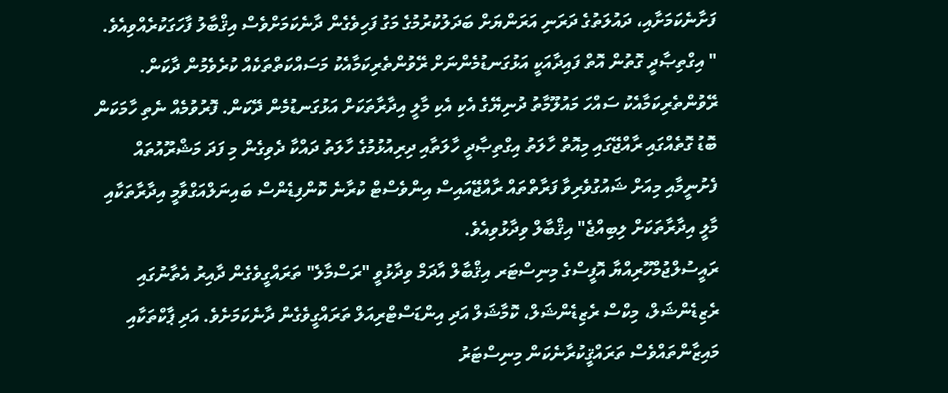ފަށާނެކަމަށާއި، ދައުލަތުގެ ދަރަނި އަރަންޔަށް ބަދަލުކުރުމުގެ މަގު ފަހިވެގެން ދާނެކަމަށްވެސް އިޤްބާލު ފާހަގަކުރެއްވިއެވެ.
" އިގްތިޞާދީ ގޮތުން އޮތް ފައިދާއަކީ އަޅުގަނޑުމެންނަށް ރޭވުންތެރިކަމާއެކު މަސައްކަތްތަކެއް ކުރެވެމުން ދާކަން. ރޭވުންތެރިކަމާއެކު ސައްހަ މައުލޫމާތު ދުނިޔޭގެ އެކި އެކި މާލީ އިދާރާތަކަށް އަޅުގަނޑުމެން ދޭކަން. ފޮރުވުމެއް ނެތި ހާމަކަން ބޮޑު ގޮތެއްގައި ރާއްޖޭގައި މިއޮތް ހާލަތު އިގްތިޞާދީ ހާލަތާއި ދިރިއުޅުމުގެ ހާލަތު ދައްކާ ދެވިގެން މި ފަދަ މަޝްރޫއުތައް ފެށުނީމާއި މިއަށް ޝައުގުވެރިވާ ފަރާތްތައް ރާއްޖޭއައިސް އިންވެސްޓް ކުރާނެ ކޮންފިޑެންސް ބައިނަލްއަގްވާމީ އިދާރާތަކާއި މާލީ އިދާރާތަކަށް ލިބިއްޖެ" އިޤްބާލް ވިދާޅުވިއެވެ.
ރައީސުލްޖުމްހޫރިއްޔާ އޮފީސްގެ މިނިސްޓަރ އިޤްބާލް އާދަމް ވިދާޅުވީ "ރަސްމާލެ" ތަރައްގީވެގެން ދާއިރު އެތާނުގައި ރެޒިޑެންޝަލް، މިކްސް ރެޒިޑެންޝަލް، ކޮމާޝަލް އަދި އިންޑަސްޓްރިއަލް ތަރައްގީވެގެން ދާނެކަމަށެވެ. އަދި ޕާކްތަކާއި މައިޒާންތައްވެސް ތަރައްޤީކުރާނެކަން މިނިސްޓަރު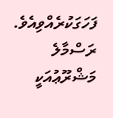ފަހަގަކުރެއްވިއެވެ.
ރަސްމާލެ މަޝްރޫޢުއަކީ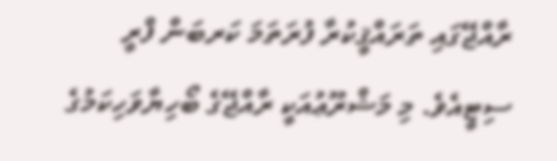ރާއްޖޭގައި ތަރައްޤީކުރާ ފުރަތަމަ ކަރބަން ފްރީ ސިޓީއެވެ. މި މަޝްރޫޢުއަކީ ރާއްޖޭގެ ބޯހިޔާވަހިކަމުގެ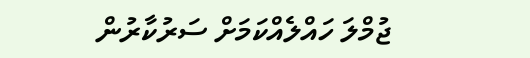ޖުމްލަ ހައްލެއްކަމަށް ސަރުކާރުން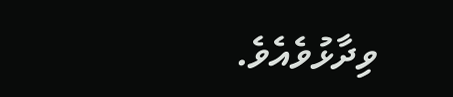ވިދާޅުވެއެވެ.